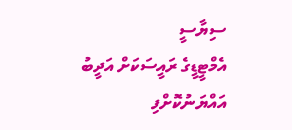ސިޔާސީ
އެމްޓީޑީގެ ރައީސަކަށް އަދީބު އައްޔަނުކޮށްފި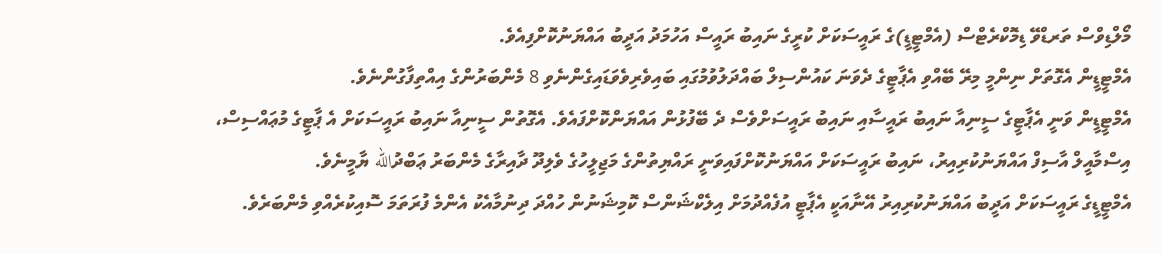މޯލްޑިވްސް ތަރޑްވޭ ޑިމޮކްރެޓްސް (އެމްޓީޑީ)ގެ ރައީސަކަށް ކުރީގެ ނައިބު ރައީސް އަހުމަދު އަދީބު އައްޔަނުކޮށްފިއެވެ.
އެމްޓީޑީން އެގޮތަށް ނިންމީ މިރޭ ބޭއްވި އެޕާޓީގެ ދެވަނަ ކައުންސިލް ބައްދަލުވުމުގައި ބައިވެރިވެވަޑައިގެންނެވި 8 މެންބަރުންގެ އިއްތިފާގުންނެވެ.
އެމްޓީޑީން ވަނީ އެޕާޓީގެ ސީނިއާ ނައިބު ރައީސާއި ނައިބު ރައީސަށްވެސް ދެ ބޭފުޅުން އައްޔަންކޮށްފައެވެ. އެގޮތުން ސީނިއާ ނައިބު ރައީސަކަށް އެ ޕާޓީގެ މުޢައްސިސް، އިސްމާއީލް އާސިފް އައްޔަނުކުރިއިރު، ނައިބު ރައީސަކަށް އައްޔަނުކޮށްފައިވަނީ ރައްޔިތުންގެ މަޖިލީހުގެ ވެލިދޫ ދާއިރާގެ މެންބަރު ޢަބްދުالله ޔާމީނެވެ.
އެމްޓީޑީގެ ރައީސަކަށް އަދީބު އައްޔަނުކުރިއިރު އޭނާއަކީ އެޕާޓީ އުފެއްދުމަށް އިލެކްޝަންސް ކޮމިޝަނުން ހުއްދަ ދިނުމާއެކު އެންމެ ފުރަތަމަ ސޮއިކުރެއްވި މެންބަރެވެ.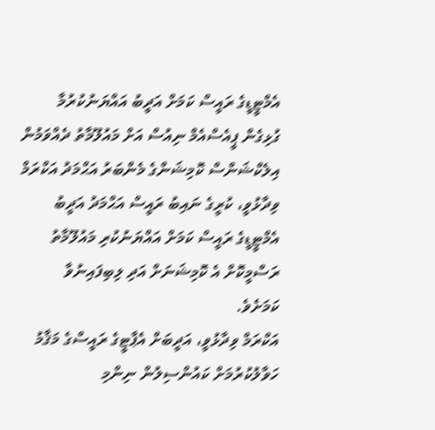އެމްޓީޑީގެ ރައީސް ކަމަށް އަދީބު އައްޔަނުކުރުމާ ގުޅިގެން ޕީއެސްއެމް ނިއުސް އަށް މައުލޫމާތު ދެއްވަމުން އިލެކްޝަންސް ކޮމިޝަންގެ މެންބަރު އަޙްމަދު އަކްރަމް ވިދާޅުވީ، ކުރީގެ ނައިބު ރައީސް އަޙްމަދު އަދީބު އެމްޓީޑީގެ ރައީސް ކަމަށް އައްޔަނުކުރި މައުލޫމާތު ރަސްމީކޮށް އެ ކޮމިޝަނަށް އަދި ލިބިފައިނުވާ ކަމަށެވެ.
އަކްރަމް ވިދާޅުވީ، އަދީބަށް އެޕާޓީގެ ރައީސްގެ މަޤާމު ހަވާލުކުރުމަށް ކައުންސިލުން ނިންމި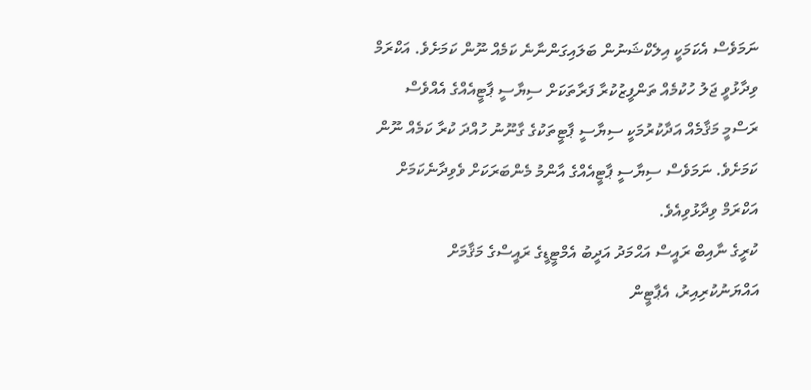ނަމަވެސް އެކަމަކީ އިލެކްޝަނުން ބަލައިގަންނާނެ ކަމެއް ނޫން ކަމަށެވެ. އަކްރަމް ވިދާޅުވީ ޖަލު ހުކުމެއް ތަންފީޒުކުރާ ފަރާތަކަށް ސިޔާސީ ޕާޓީއެއްގެ އެއްވެސް ރަސްމީ މަޤާމެއް އަދާކުރުމަކީ ސިޔާސީ ޕާޓީތަކުގެ ގާނޫނު ހުއްދަ ކުރާ ކަމެއް ނޫން ކަމަށެވެ. ނަމަވެސް ސިޔާސީ ޕާޓީއެއްގެ އާންމު މެންބަރަކަށް ވެވިދާނެކަމަށް އަކްރަމް ވިދާޅުވިއެވެ.
ކުރީގެ ނާއިބް ރައީސް އަޙްމަދު އަދީބު އެމްޓީޑީގެ ރައީސްގެ މަޤާމަށް އައްޔަނުކުރިއިރު، އެޕާޓީން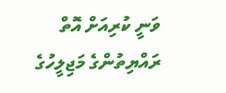ވަނީ ކުރިއަށް އޮތް ރައްޔިތުންގެ މަޖިލީހުގެ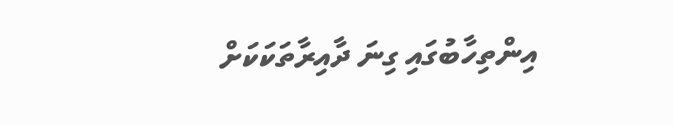އިންތިހާބުގައި ގިނަ ދާއިރާތަކަކަށް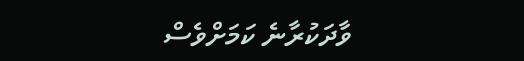ވާދަކުރާނެ ކަމަށްވެސް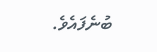ބުނެފައެވެ.